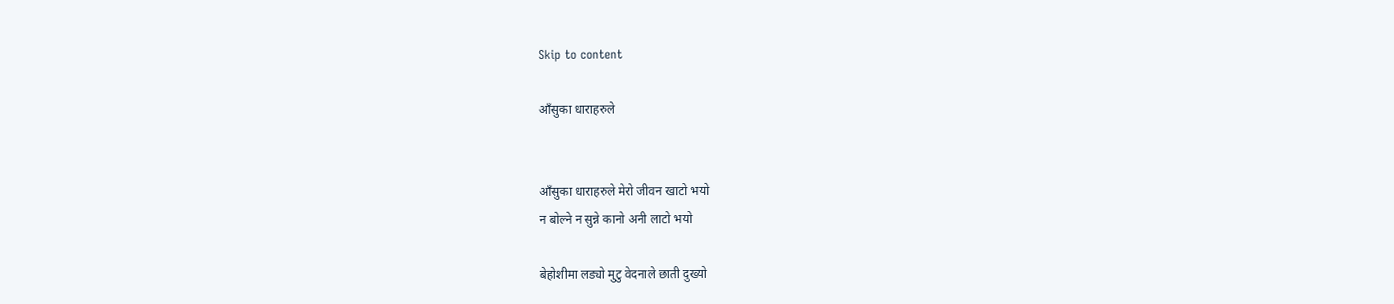Skip to content

आँसुका धाराहरुले


आँसुका धाराहरुले मेरो जीवन खाटो भयो
न बोल्ने न सुन्ने कानो अनी लाटो भयो

बेहोशीमा लड्यो मुटु वेदनाले छाती दुख्यो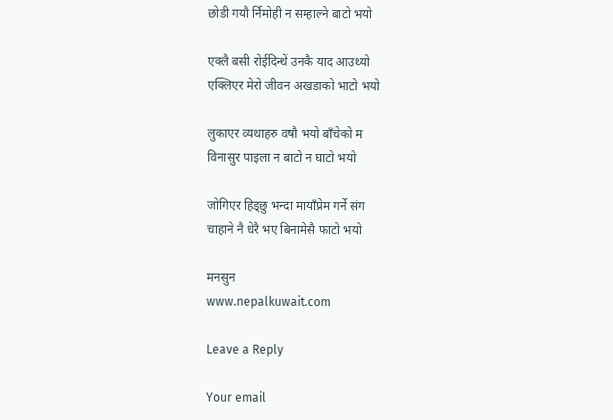छोडी गयौ र्निमोही न सम्हाल्ने बाटो भयो

एक्लै बसी रोईदिन्थें उनकै याद आउथ्यो
एक्लिएर मेरो जीवन अखडाको भाटो भयो

लुकाएर व्यथाहरु वषौ भयो बाँचेको म
विनासुर पाइला न बाटो न घाटो भयो

जोगिएर हिड्छु भन्दा मायाँप्रेम गर्ने संग
चाहाने नै धेरै भए बिनामेसै फाटो भयो

मनसुन
www.nepalkuwait.com

Leave a Reply

Your email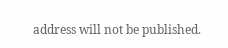address will not be published.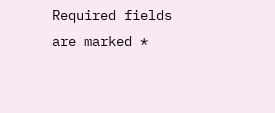Required fields are marked *